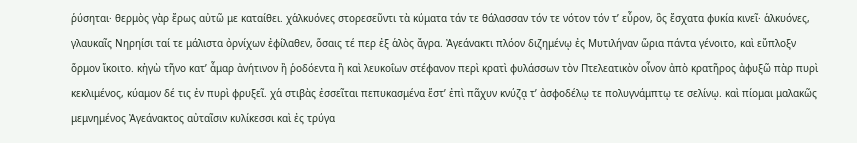ῥύσηται· θερμὸς γὰρ ἔρως αὐτῶ με καταίθει. χἁλκυόνες στορεσεῦντι τὰ κύματα τάν τε θάλασσαν τόν τε νότον τόν τʼ εὖρον, ὃς ἔσχατα φυκία κινεῖ· ἁλκυόνες, γλαυκαῖς Νηρηίσι ταί τε μάλιστα ὀρνίχων ἐφίλαθεν, ὅσαις τέ περ ἐξ ἁλὸς ἄγρα. Ἀγεάνακτι πλόον διζημένῳ ἐς Μυτιλήναν ὥρια πάντα γένοιτο, καὶ εὔπλοξν ὅρμον ἵκοιτο. κἠγὼ τῆνο κατʼ ἆμαρ ἀνήτινον ἢ ῥοδόεντα ἢ καὶ λευκοΐων στέφανον περὶ κρατὶ φυλάσσων τὸν Πτελεατικὸν οἶνον ἀπὸ κρατῆρος ἀφυξῶ πὰρ πυρὶ κεκλιμένος, κύαμον δέ τις ἐν πυρὶ φρυξεῖ. χἁ στιβὰς ἐσσεῖται πεπυκασμένα ἕστʼ ἐπὶ πᾶχυν κνύζᾳ τʼ ἀσφοδέλῳ τε πολυγνάμπτῳ τε σελίνῳ. καὶ πίομαι μαλακῶς μεμνημένος Ἀγεάνακτος αὐταῖσιν κυλίκεσσι καὶ ἐς τρύγα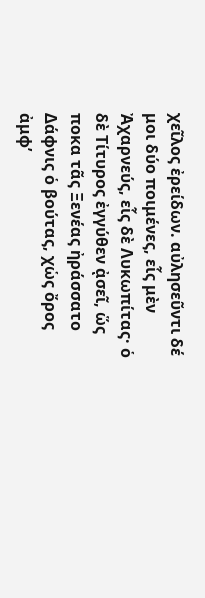χεῖλος ἐρείδων. αὐλησεῦντι δέ μοι δύο ποιμένες, εἷς μὲν Ἀχαρνεύς, εἷς δὲ Λυκωπίτας· ὁ δὲ Τίτυρος ἐγγύθεν ᾀσεῖ, ὥς ποκα τᾶς Ξενέας ἠράσσατο Δάφνις ὁ βούτας, χὡς ὄρος ἀμφʼ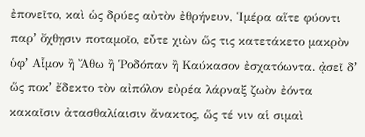ἐπονεῖτο, καὶ ὡς δρύες αὐτὸν ἐθρήνευν, Ἱμέρα αἵτε φύοντι παρʼ ὄχθῃσιν ποταμοῖο, εὖτε χιὼν ὥς τις κατετάκετο μακρὸν ὑφʼ Αἷμον ἢ Ἄθω ἢ Ῥοδόπαν ἢ Καύκασον ἐσχατόωντα. ᾀσεῖ δʼ ὥς ποκʼ ἔδεκτο τὸν αἰπόλον εὐρέα λάρναξ ζωὸν ἐόντα κακαῖσιν ἀτασθαλίαισιν ἄνακτος, ὥς τέ νιν αἱ σιμαὶ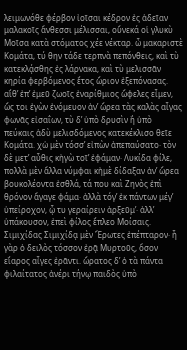λειμωνόθε φέρβον ἰοῖσαι κέδρον ἐς ἁδεῖαν μαλακοῖς ἄνθεσσι μέλισσαι, οὕνεκά οἱ γλυκὺ Μοῖσα κατὰ στόματος χέε νέκταρ. ὦ μακαριστὲ Κομάτα, τύ θην τάδε τερπνὰ πεπόνθεις, καὶ τὺ κατεκλᾴσθης ἐς λάρνακα, καὶ τὺ μελισσᾶν κηρία φερβόμενος ἔτος ὥριον ἐξεπόνασας. αἴθʼ ἐπʼ ἐμεῦ ζωοῖς ἐναρίθμιος ὤφελες εἶμεν, ὥς τοι ἐγὼν ἐνόμευον ἀνʼ ὤρεα τὰς καλὰς αἶγας φωνᾶς εἰσαΐων, τὺ δʼ ὑπὸ δρυσὶν ἢ ὑπὸ πεύκαις ἁδὺ μελισδόμενος κατεκέκλισο θεῖε Κομάτα. χὡ μὲν τόσσʼ εἰπὼν ἀπεπαύσατο· τὸν δὲ μετʼ αὖθις κἠγὼ τοῖʼ ἐφάμαν· Λυκίδα φίλε, πολλὰ μὲν ἄλλα νύμφαι κἠμὲ δίδαξαν ἀνʼ ὤρεα βουκολέοντα ἐσθλά, τά που καὶ Ζηνὸς ἐπὶ θρόνον ἄγαγε φάμα· ἀλλὰ τόγʼ ἐκ πάντων μέγʼ ὑπείροχον, ᾧ τυ γεραίρειν ἀρξεῦμʼ· ἀλλʼ ὑπάκουσον, ἐπεὶ φίλος ἔπλεο Μοίσαις. Σιμιχίδας Σιμιχίδᾳ μὲν Ἔρωτες ἐπέπταρον· ἦ γὰρ ὁ δειλὸς τόσσον ἐρᾷ Μυρτοῦς, ὅσον εἴαρος αἶγες ἐρᾶντι. ὥρατος δʼ ὁ τὰ πάντα φιλαίτατος ἀνέρι τήνῳ παιδὸς ὑπὸ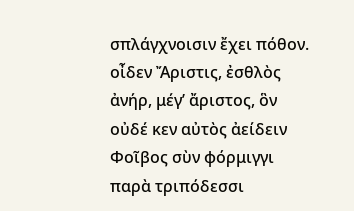σπλάγχνοισιν ἔχει πόθον. οἶδεν Ἄριστις, ἐσθλὸς ἀνήρ, μέγʼ ἄριστος, ὃν οὐδέ κεν αὐτὸς ἀείδειν Φοῖβος σὺν φόρμιγγι παρὰ τριπόδεσσι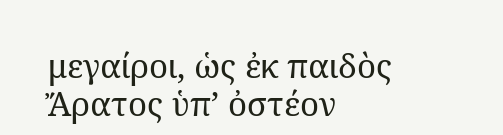μεγαίροι, ὡς ἐκ παιδὸς Ἄρατος ὑπʼ ὀστέον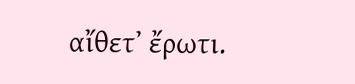αἴθετʼ ἔρωτι.